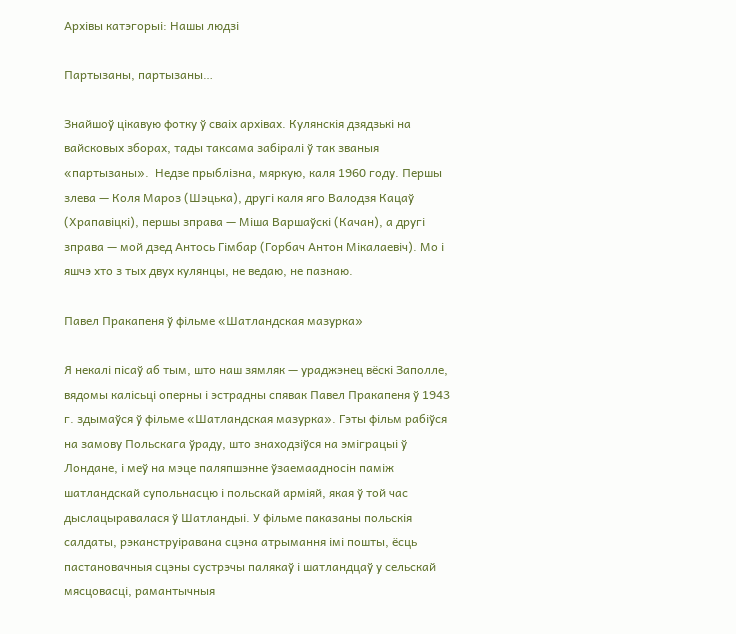Архівы катэгорыі: Нашы людзі

Партызаны, партызаны…

Знайшоў цікавую фотку ў сваіх архівах. Кулянскія дзядзькі на вайсковых зборах, тады таксама забіралі ў так званыя «партызаны».  Недзе прыблізна, мяркую, каля 1960 году. Першы злева — Коля Мароз (Шэцька), другі каля яго Валодзя Кацаў (Храпавіцкі), першы зправа — Міша Варшаўскі (Качан), а другі зправа — мой дзед Антось Гімбар (Горбач Антон Мікалаевіч). Мо і яшчэ хто з тых двух кулянцы, не ведаю, не пазнаю.

Павел Пракапеня ў фільме «Шатландская мазурка»

Я некалі пісаў аб тым, што наш зямляк — ураджэнец вёскі Заполле, вядомы калісьці оперны і эстрадны спявак Павел Пракапеня ў 1943 г. здымаўся ў фільме «Шатландская мазурка». Гэты фільм рабіўся на замову Польскага ўраду, што знаходзіўся на эміграцыі ў Лондане, і меў на мэце паляпшэнне ўзаемаадносін паміж шатландскай супольнасцю і польскай арміяй, якая ў той час дыслацыравалася ў Шатландыі. У фільме паказаны польскія салдаты, рэканструіравана сцэна атрымання імі пошты, ёсць пастановачныя сцэны сустрэчы палякаў і шатландцаў у сельскай мясцовасці, рамантычныя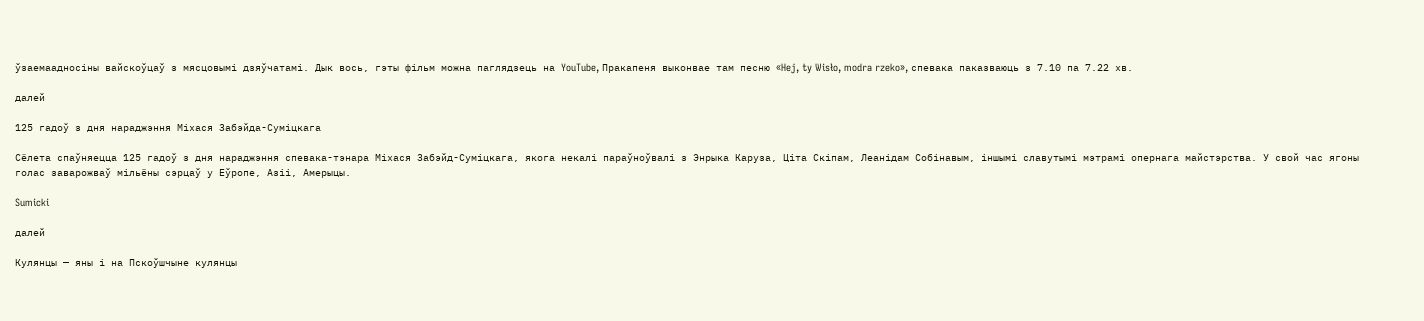ўзаемаадносіны вайскоўцаў з мясцовымі дзяўчатамі. Дык вось, гэты фільм можна паглядзець на YouTube, Пракапеня выконвае там песню «Hej, ty Wisło, modra rzeko», спевака паказваюць з 7.10 па 7.22 хв.

далей

125 гадоў з дня нараджэння Міхася Забэйда-Суміцкага

Сёлета спаўняецца 125 гадоў з дня нараджэння спевака-тэнара Міхася Забэйд-Суміцкага, якога некалі параўноўвалі з Энрыка Каруза, Ціта Скіпам, Леанідам Собінавым, іншымі славутымі мэтрамі опернага майстэрства. У свой час ягоны голас заварожваў мільёны сэрцаў у Еўропе, Азіі, Амерыцы.

Sumicki

далей

Кулянцы — яны і на Пскоўшчыне кулянцы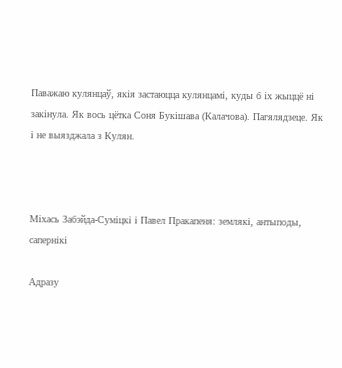Паважаю кулянцаў, якія застаюцца кулянцамі, куды б іх жыццё ні закінула. Як вось цётка Соня Букішава (Калачова). Пагялядзеце. Як і не выязджала з Кулян.



Міхась Забэйда-Суміцкі і Павел Пракапеня: землякі, антыподы, сапернікі

Адразу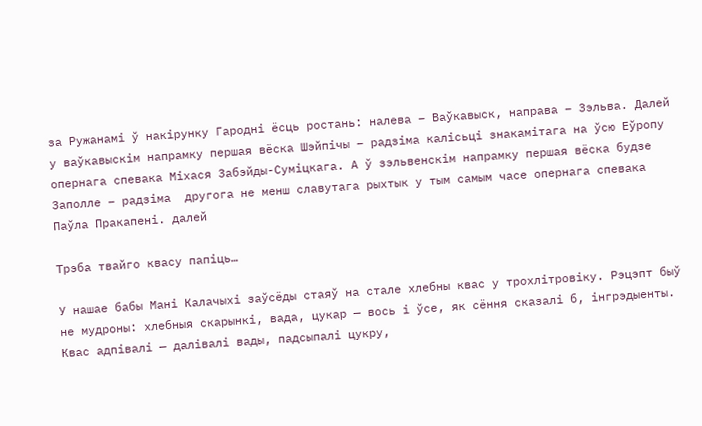за Ружанамі ў накірунку Гародні ёсць ростань: налева – Ваўкавыск, направа – Зэльва. Далей у ваўкавыскім напрамку першая вёска Шэйпічы – радзіма калісьці знакамітага на ўсю Еўропу опернага спевака Міхася Забэйды-Суміцкага. А ў зэльвенскім напрамку першая вёска будзе Заполле – радзіма  другога не менш славутага рыхтык у тым самым часе опернага спевака Паўла Пракапені. далей

Трэба твайго квасу папіць…

У нашае бабы Мані Калачыхі заўсёды стаяў на стале хлебны квас у трохлітровіку. Рэцэпт быў не мудроны: хлебныя скарынкі, вада, цукар — вось і ўсе, як сёння сказалі б, інгрэдыенты. Квас адпівалі — далівалі вады, падсыпалі цукру,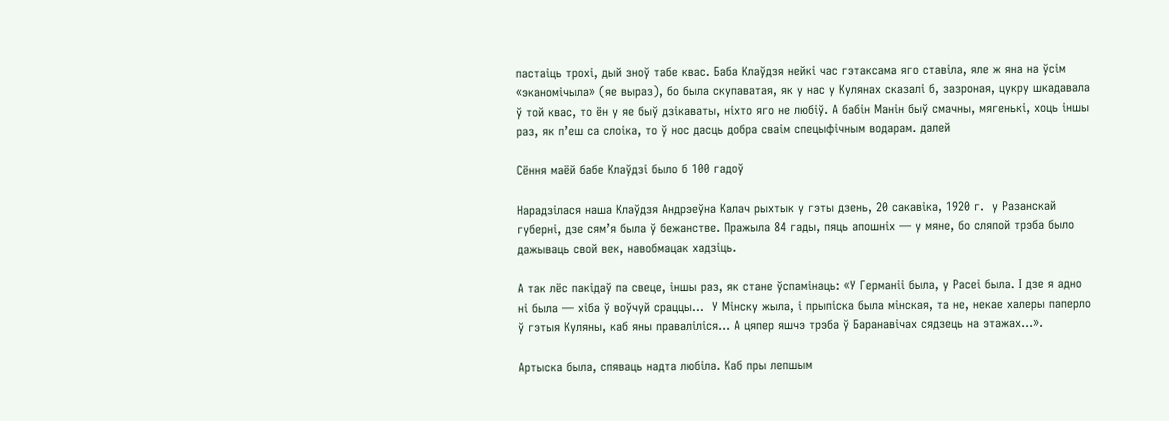пастаіць трохі, дый зноў табе квас. Баба Клаўдзя нейкі час гэтаксама яго ставіла, яле ж яна на ўсім «эканомічыла» (яе выраз), бо была скупаватая, як у нас у Кулянах сказалі б, зазроная, цукру шкадавала ў той квас, то ён у яе быў дзікаваты, ніхто яго не любіў. А бабін Манін быў смачны, мягенькі, хоць іншы раз, як п’еш са слоіка, то ў нос дасць добра сваім спецыфічным водарам. далей

Сёння маёй бабе Клаўдзі было б 100 гадоў

Нарадзілася наша Клаўдзя Андрэеўна Калач рыхтык у гэты дзень, 20 сакавіка, 1920 г.  у Разанскай губерні, дзе сям’я была ў бежанстве. Пражыла 84 гады, пяць апошніх — у мяне, бо сляпой трэба было дажываць свой век, навобмацак хадзіць.

А так лёс пакідаў па свеце, іншы раз, як стане ўспамінаць: «У Германіі была, у Расеі была. І дзе я адно ні была — хіба ў воўчуй сраццы…  У Мінску жыла, і прыпіска была мінская, та не, некае халеры паперло ў гэтыя Куляны, каб яны праваліліся… А цяпер яшчэ трэба ў Баранавічах сядзець на этажах…».

Артыска была, спяваць надта любіла. Каб пры лепшым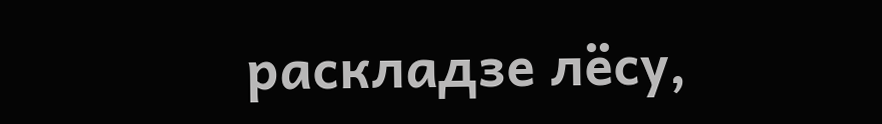раскладзе лёсу,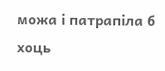можа і патрапіла б хоць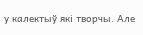у калектыў які творчы. Але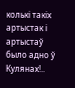колькі такіх артыстак і артыстаў было адно ў Кулянах!..